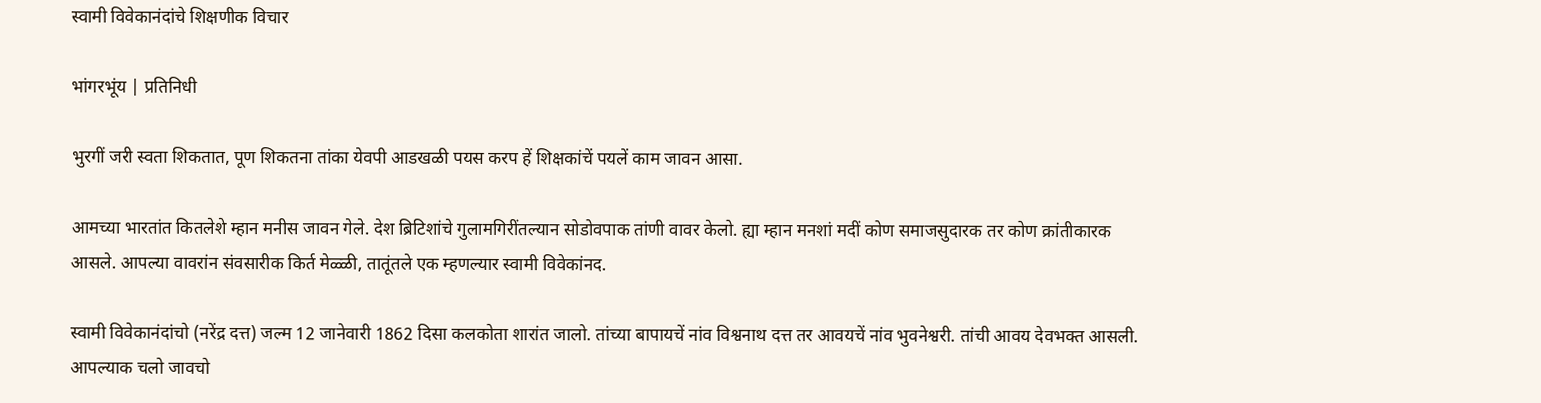स्वामी विवेकानंदांचे शिक्षणीक विचार

भांगरभूंय | प्रतिनिधी

भुरगीं जरी स्वता शिकतात, पूण शिकतना तांका येवपी आडखळी पयस करप हें शिक्षकांचें पयलें काम जावन आसा.

आमच्या भारतांत कितलेशे म्हान मनीस जावन गेले. देश ब्रिटिशांचे गुलामगिरींतल्यान सोडोवपाक तांणी वावर केलो. ह्या म्हान मनशां मदीं कोण समाजसुदारक तर कोण क्रांतीकारक आसले. आपल्या वावरांन संवसारीक किर्त मेळ्ळी, तातूंतले एक म्हणल्यार स्वामी विवेकांनद.

स्वामी विवेकानंदांचो (नरेंद्र दत्त) जल्म 12 जानेवारी 1862 दिसा कलकोता शारांत जालो. तांच्या बापायचें नांव विश्वनाथ दत्त तर आवयचें नांव भुवनेश्वरी. तांची आवय देवभक्त आसली.  आपल्याक चलो जावचो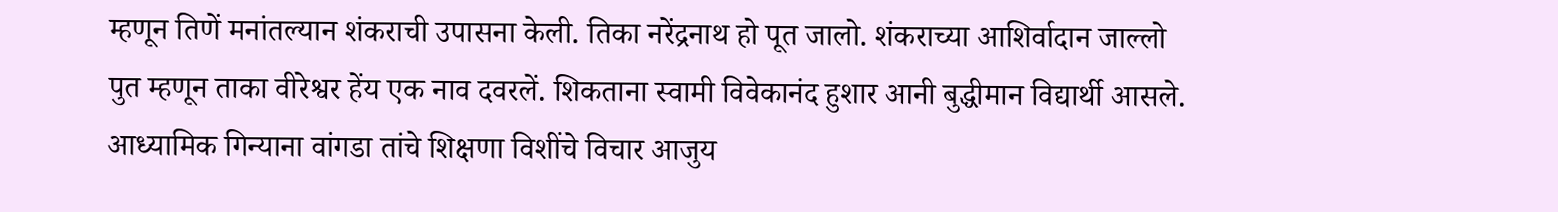म्हणून तिणें मनांतल्यान शंकराची उपासना केली. तिका नरेंद्रनाथ हो पूत जालो. शंकराच्या आशिर्वादान जाल्लो पुत म्हणून ताका वीरेश्वर हेंय एक नाव दवरलें. शिकताना स्वामी विवेकानंद हुशार आनी बुद्धीमान विद्यार्थी आसले. आध्यामिक गिन्याना वांगडा तांचे शिक्षणा विशींचे विचार आजुय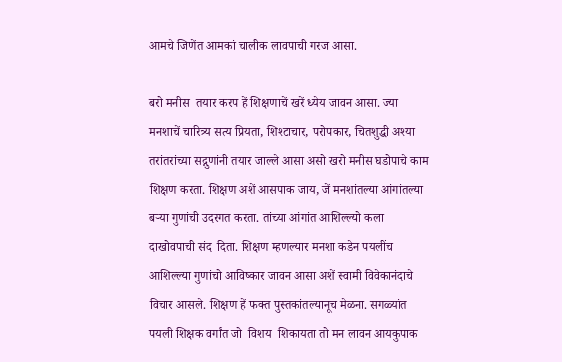आमचे जिणेंत आमकां चालीक लावपाची गरज आसा.

बरो मनीस  तयार करप हें शिक्षणाचें खरें ध्येय जावन आसा. ज्या मनशाचें चारित्र्य सत्य प्रियता, शिश्टाचार, परोपकार, चितशुद्धी अश्या तरांतरांच्या सद्गुणांनी तयार जाल्ले आसा असो खरो मनीस घडोपाचे काम शिक्षण करता. शिक्षण अशें आसपाक जाय, जें मनशांतल्या आंगांतल्या बऱ्या गुणांची उदरगत करता. तांच्या आंगांत आशिल्ल्यो कला दाखोवपाची संद  दिता. शिक्षण म्हणल्यार मनशा कडेन पयलींच आशिल्ल्या गुणांचो आविष्कार जावन आसा अशें स्वामी विवेकानंदाचे विचार आसले. शिक्षण हें फक्त पुस्तकांतल्यानूच मेळना. सगळ्यांत पयली शिक्षक वर्गांत जो  विशय  शिकायता तो मन लावन आयकुपाक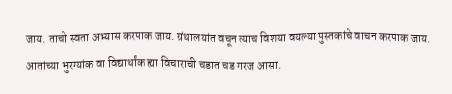जाय. ताचो स्वता अभ्यास करपाक जाय. ग्रंथालयांत वचून त्याच विशया वयल्या पुस्तकांचे वाचन करपाक जाय. आतांच्या भुरग्यांक वा विद्यार्थांक ह्या विचाराची चडात चड गरज आसा.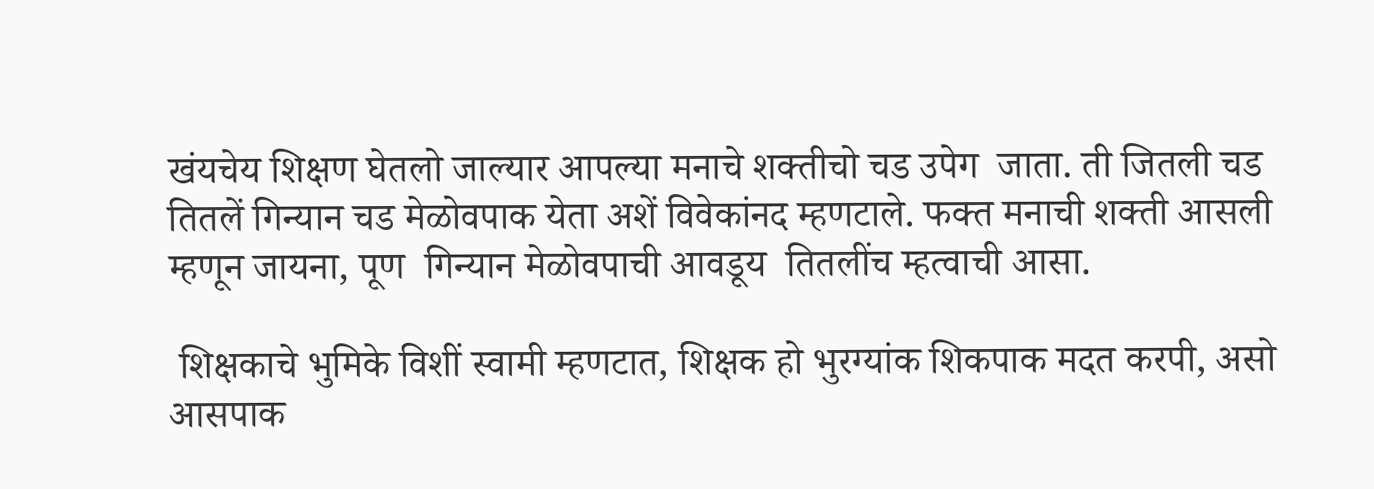खंयचेय शिक्षण घेतलो जाल्यार आपल्या मनाचे शक्तीचो चड उपेग  जाता. ती जितली चड तितलें गिन्यान चड मेळोवपाक येता अशें विवेकांनद म्हणटाले. फक्त मनाची शक्ती आसली म्हणून जायना, पूण  गिन्यान मेळोवपाची आवडूय  तितलींच म्हत्वाची आसा.

 शिक्षकाचे भुमिके विशीं स्वामी म्हणटात, शिक्षक हो भुरग्यांक शिकपाक मदत करपी, असो आसपाक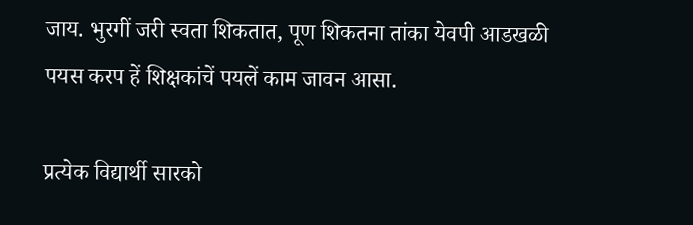जाय. भुरगीं जरी स्वता शिकतात, पूण शिकतना तांका येवपी आडखळी पयस करप हें शिक्षकांचें पयलें काम जावन आसा.

प्रत्येक विद्यार्थी सारको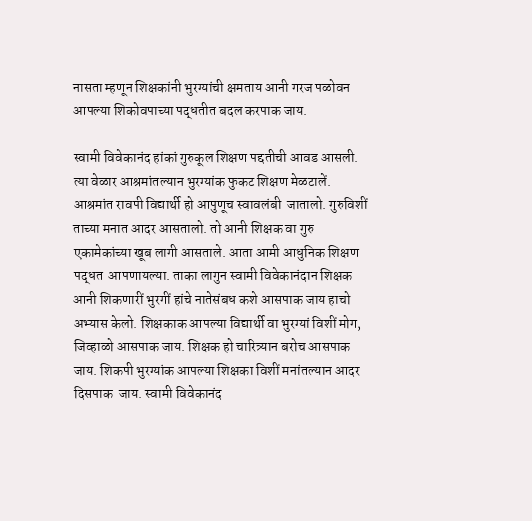नासता म्हणून शिक्षकांनी भुरग्यांची क्षमताय आनी गरज पळोवन आपल्या शिकोवपाच्या पद्धतीत बदल करपाक जाय.

स्वामी विवेकानंद हांकां गुरुकूल शिक्षण पद्दतीची आवड आसली. त्या वेळार आश्रमांतल्यान भुरग्यांक फुकट शिक्षण मेळटालें. आश्रमांत रावपी विद्यार्थी हो आपुणूच स्वावलंबी  जातालो. गुरुविशीं ताच्या मनात आदर आसतालो. तो आनी शिक्षक वा गुरु एकामेकांच्या खूब लागी आसताले. आता आमी आधुनिक शिक्षण पद्धत  आपणायल्या. ताका लागुन स्वामी विवेकानंदान शिक्षक आनी शिकणारीं भुरगीं हांचे नातेसंबध कशे आसपाक जाय हाचो अभ्यास केलो. शिक्षकाक आपल्या विद्यार्थी वा भुरग्यां विशीं मोग, जिव्हाळो आसपाक जाय. शिक्षक हो चारित्र्यान बरोच आसपाक जाय. शिकपी भुरग्यांक आपल्या शिक्षका विशीं मनांतल्यान आदर दिसपाक  जाय. स्वामी विवेकानंद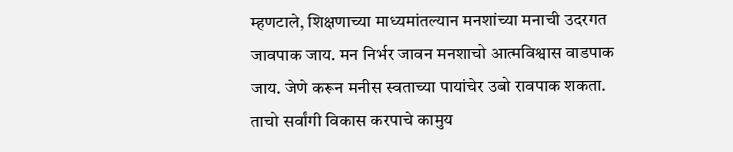म्हणटाले, शिक्षणाच्या माध्यमांतल्यान मनशांच्या मनाची उदरगत जावपाक जाय. मन निर्भर जावन मनशाचो आत्मविश्वास वाडपाक जाय. जेणे करून मनीस स्वताच्या पायांचेर उबो रावपाक शकता. ताचो सर्वांगी विकास करपाचे कामुय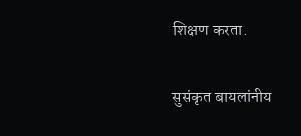शिक्षण करता.

सुसंकृत बायलांनीय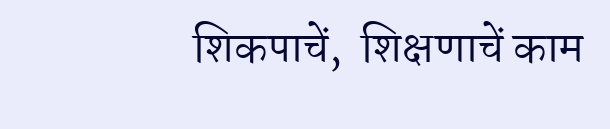शिकपाचें,  शिक्षणाचें काम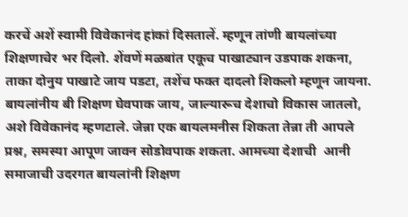करचें अशें स्वामी विवेकानंद हांकां दिसतालें. म्हणून तांणी बायलांच्या शिक्षणाचेर भर दिलो. शेंवणें मळबांत एकूच पाखाट्यान उडपाक शकना, ताका दोनुय पाखाटे जाय पडटा, तशेंच फक्त दादलो शिकलो म्हणून जायना. बायलांनीय बी शिक्षण घेवपाक जाय, जाल्यारूच देशाचो विकास जातलो, अशे विवेकानंद म्हणटाले. जेन्ना एक बायलमनीस शिकता तेन्ना ती आपले प्रश्न, समस्या आपूण जावन सोडोवपाक शकता. आमच्या देशाची  आनी समाजाची उदरगत बायलांनी शिक्षण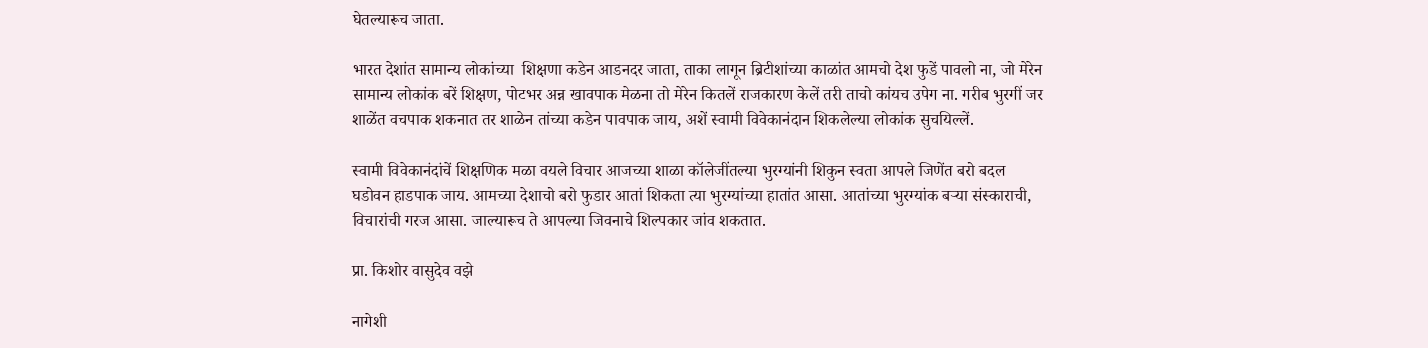घेतल्यारूच जाता.

भारत देशांत सामान्य लोकांच्या  शिक्षणा कडेन आडनदर जाता, ताका लागून ब्रिटीशांच्या काळांत आमचो देश फुडें पावलो ना, जो मेरेन सामान्य लोकांक बरें शिक्षण, पोटभर अन्न खावपाक मेळना तो मेरेन कितलें राजकारण केलें तरी ताचो कांयच उपेग ना. गरीब भुरगीं जर शाळेंत वचपाक शकनात तर शाळेन तांच्या कडेन पावपाक जाय, अशें स्वामी विवेकानंदान शिकलेल्या लोकांक सुचयिल्लें.

स्वामी विवेकानंदांचें शिक्षणिक मळा वयले विचार आजच्या शाळा कॉलेजींतल्या भुरग्यांनी शिकुन स्वता आपले जिणेंत बरो बदल घडोवन हाडपाक जाय. आमच्या देशाचो बरो फुडार आतां शिकता त्या भुरग्यांच्या हातांत आसा. आतांच्या भुरग्यांक बऱ्या संस्काराची, विचारांची गरज आसा. जाल्यारूच ते आपल्या जिवनाचे शिल्पकार जांव शकतात.

प्रा. किशोर वासुदेव वझे

नागेशी